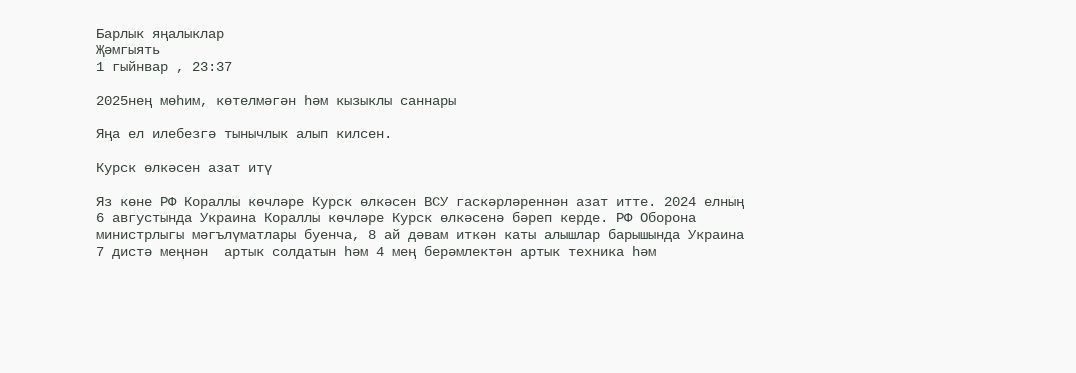Барлык яңалыклар
Җәмгыять
1 гыйнвар , 23:37

2025нең мөһим, көтелмәгән һәм кызыклы саннары

Яңа ел илебезгә тынычлык алып килсен.

Курск өлкәсен азат итү

Яз көне РФ Кораллы көчләре Курск өлкәсен ВСУ гаскәрләреннән азат итте. 2024 елның 6 августында Украина Кораллы көчләре Курск өлкәсенә бәреп керде. РФ Оборона министрлыгы мәгълүматлары буенча, 8 ай дәвам иткән каты алышлар барышында Украина 7 дистә меңнән  артык солдатын һәм 4 мең берәмлектән артык техника һәм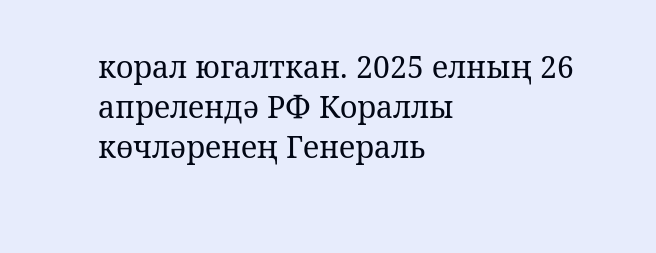корал югалткан. 2025 елның 26 апрелендә РФ Кораллы көчләренең Генераль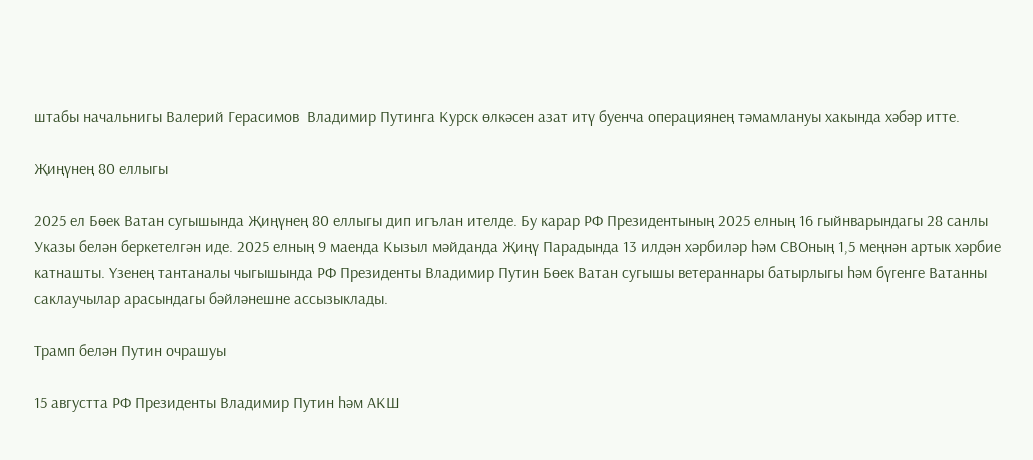штабы начальнигы Валерий Герасимов  Владимир Путинга Курск өлкәсен азат итү буенча операциянең тәмамлануы хакында хәбәр итте.

Җиңүнең 80 еллыгы

2025 ел Бөек Ватан сугышында Җиңүнең 80 еллыгы дип игълан ителде. Бу карар РФ Президентының 2025 елның 16 гыйнварындагы 28 санлы Указы белән беркетелгән иде. 2025 елның 9 маенда Кызыл мәйданда Җиңү Парадында 13 илдән хәрбиләр һәм СВОның 1,5 меңнән артык хәрбие катнашты. Үзенең тантаналы чыгышында РФ Президенты Владимир Путин Бөек Ватан сугышы ветераннары батырлыгы һәм бүгенге Ватанны саклаучылар арасындагы бәйләнешне ассызыклады.

Трамп белән Путин очрашуы

15 августта РФ Президенты Владимир Путин һәм АКШ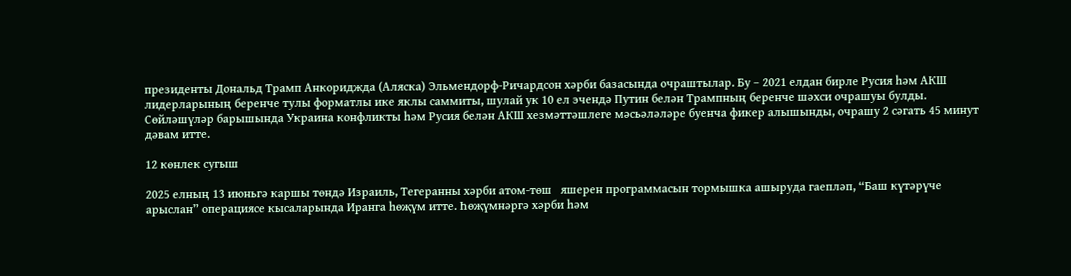президенты Дональд Трамп Анкориджда (Аляска) Эльмендорф-Ричардсон хәрби базасында очраштылар. Бу – 2021 елдан бирле Русия һәм АКШ лидерларының беренче тулы форматлы ике яклы саммиты, шулай ук 10 ел эчендә Путин белән Трампның беренче шәхси очрашуы булды. Сөйләшүләр барышында Украина конфликты һәм Русия белән АКШ хезмәттәшлеге мәсьәләләре буенча фикер алышынды, очрашу 2 сәгать 45 минут дәвам итте.

12 көнлек сугыш

2025 елның 13 июньгә каршы төндә Израиль, Тегеранны хәрби атом-төш   яшерен программасын тормышка ашыруда гаепләп, “Баш күтәрүче арыслан” операциясе кысаларында Иранга һөҗүм итте. Һөҗүмнәргә хәрби һәм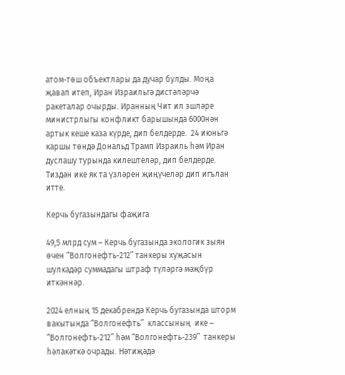атом-төш объектлары да дучар булды. Моңа җавап итеп, Иран Израильгә дистәләрчә ракеталар очырды. Иранның Чит ил эшләре министрлыгы конфликт барышында 6000нән артык кеше каза күрде, дип белдерде.  24 июньгә каршы төндә Дональд Трамп Израиль һәм Иран дуслашу турында килештеләр, дип белдерде. Тиздән ике як та үзләрен җиңүчеләр дип игълан итте.

Керчь бугазындагы фаҗига

49,5 млрд сум – Керчь бугазында экологик зыян өчен “Волгонефть-212” танкеры хуҗасын   шулкадәр суммадагы штраф түләргә мәҗбүр иткәннәр.

2024 елның 15 декабрендә Керчь бугазында шторм вакытында “Волгонефть”  классының  ике – “Волгонефть-212” һәм “Волгонефть-239”  танкеры   һәлакәткә очрады. Нәтиҗәдә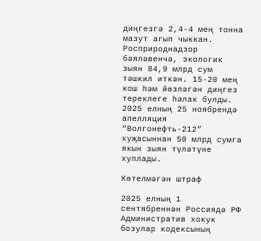диңгезгә 2,4-4 мең тонна мазут агып чыккан. Росприроднадзор бәяләвенчә, экологик зыян 84,9 млрд сум тәшкил иткән. 15-20 мең кош һәм йөзләгән диңгез тереклеге һәлак булды. 2025 елның 25 ноябрендә апелляция “Волгонефть-212” хуҗасыннан 50 млрд сумга якын зыян түләтүне хуплады.

Көтелмәгән штраф

2025 елның 1 сентябреннән Россиядә РФ Административ хокук бозулар кодексының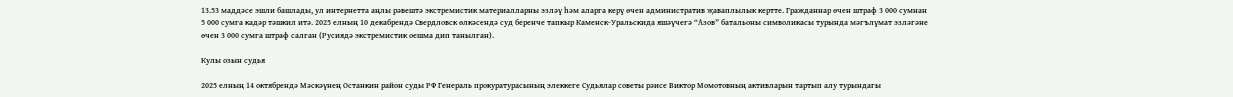13.53 маддәсе эшли башлады, ул интернетта аңлы рәвештә экстремистик материалларны эзләү һәм аларга керү өчен административ җаваплылык кертте. Гражданнар өчен штраф 3 000 сумнан 5 000 сумга кадәр тәшкил итә. 2025 елның 10 декабрендә Свердловск өлкәсендә суд беренче тапкыр Каменск-Уральскида яшәүчегә “Азов” батальоны символикасы турында мәгълүмат эзләгәне өчен 3 000 сумга штраф салган (Русиядә экстремистик оешма дип танылган).

Кулы озын судья

2025 елның 14 октябрендә Мәскәүнең Останкин район суды РФ Генераль прокуратурасының элеккеге Судьялар советы рәисе Виктор Момотовның активларын тартып алу турындагы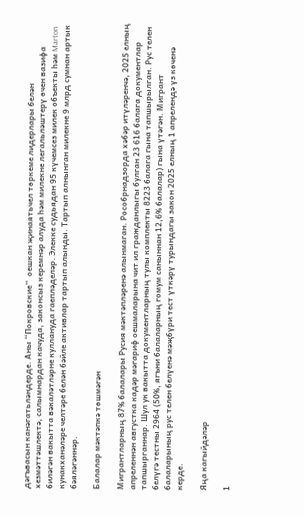дәгъвасын канәгатьләндерде. Аны “Покровские”  оешкан җинаятьчел төркеме лидерлары белән хезмәттәшлектә, салымнардан качуда, законсыз керемнәр алуда һәм милекне легальләштерү өчен вазифа биләгән вакытта вәкаләтләрне куллануда гаепләделәр. Элекке судьядан 95 күчемсез милек объекты һәм Marton кунакханәләре челтәре белән бәйле активлар тартып алынды. Тартып алнынган милекне 9 млрд сумнан артык бәяләгәннәр.

Балалар мәктәпкә төшмәгән

Мигрантларның 87% балалары Русия мәктәпләренә алынмаган. Рособрнадзорда хәбәр итүләренчә, 2025 елның апреленнән августка кадәр мәгариф оешмаларына чит ил гражданлыгы булган 23 616 балага документлар тапшырганнар. Шул ук вакытта документларның тулы комплекты 8223 балага гына тапшырылган. Рус телен белүгә тестны 2964 (50%, ягъни балаларның гомум саныннан 12,6% балалар) гына үтәгән. Мигрант балаларының рус телен белүенә мәҗбүри тест үткәрү турындагы закон 2025 елның 1 апрелендә үз көченә керде.

Яңа кагыйдәләр

1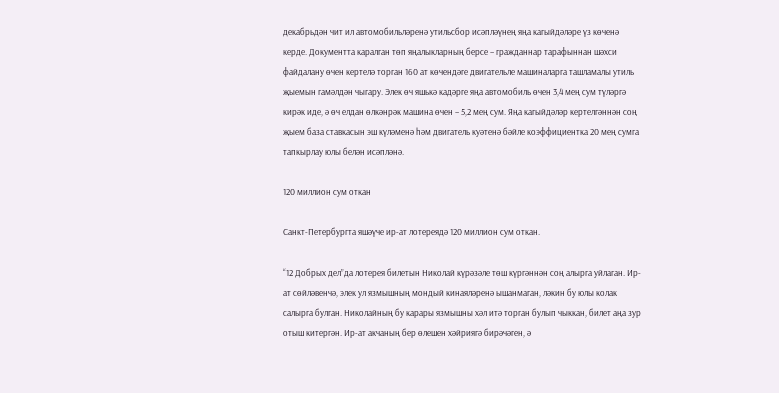декабрьдән чит ил автомобильләренә утильсбор исәпләүнең яңа кагыйдәләре үз көченә керде. Документта каралган төп яңалыкларның берсе – гражданнар тарафыннан шәхси файдалану өчен кертелә торган 160 ат көчендәге двигательле машиналарга ташламалы утиль җыемын гамәлдән чыгару. Элек өч яшькә кадәрге яңа автомобиль өчен 3,4 мең сум түләргә кирәк иде, ә өч елдан өлкәнрәк машина өчен – 5,2 мең сум. Яңа кагыйдәләр кертелгәннән соң җыем база ставкасын эш күләменә һәм двигатель куәтенә бәйле коэффициентка 20 мең сумга тапкырлау юлы белән исәпләнә.

120 миллион сум откан

Санкт-Петербургта яшәүче ир-ат лотереядә 120 миллион сум откан.

“12 Добрых дел”да лотерея билетын Николай күрәзәле төш күргәннән соң алырга уйлаган. Ир-ат сөйләвенчә, элек ул язмышның мондый кинаяләренә ышанмаган, ләкин бу юлы колак салырга булган. Николайның бу карары язмышны хәл итә торган булып чыккан, билет аңа зур отыш китергән. Ир-ат акчаның бер өлешен хәйриягә бирәчәген, ә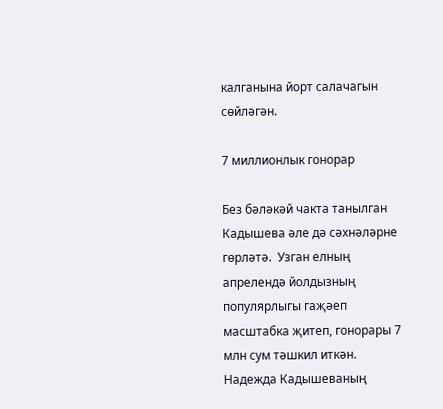калганына йорт салачагын сөйләгән.

7 миллионлык гонорар

Без бәләкәй чакта танылган Кадышева әле дә сәхнәләрне гөрләтә.  Узган елның апрелендә йолдызның популярлыгы гаҗәеп масштабка җитеп, гонорары 7 млн сум тәшкил иткән. Надежда Кадышеваның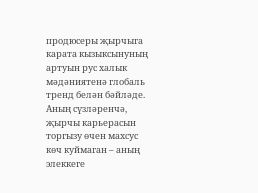продюсеры җырчыга карата кызыксынуның артуын рус халык мәдәниятенә глобаль тренд белән бәйләде. Аның сүзләренчә, җырчы карьерасын торгызу өчен махсус көч куймаган – аның элеккеге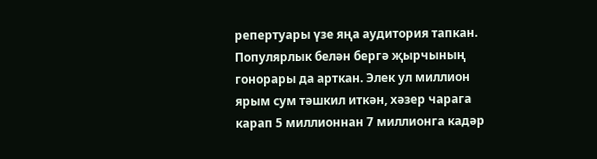репертуары үзе яңа аудитория тапкан. Популярлык белән бергә җырчының гонорары да арткан. Элек ул миллион ярым сум тәшкил иткән, хәзер чарага карап 5 миллионнан 7 миллионга кадәр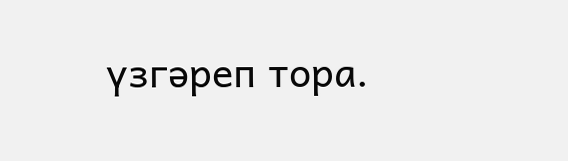үзгәреп тора.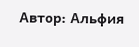Автор: Альфия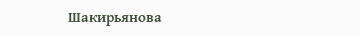Шакирьянова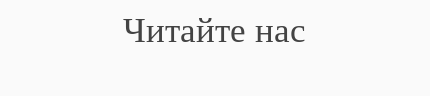Читайте нас